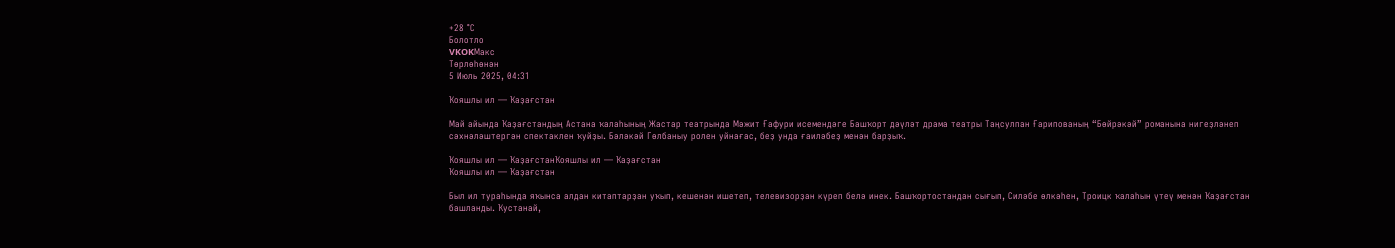+28 °С
Болотло
VKOKМакс
Төрлөһөнән
5 Июль 2025, 04:31

Ҡояшлы ил — Ҡаҙағстан

Май айында Ҡаҙағстандың Астана ҡалаһының Жастар театрында Мәжит Ғафури исемендәге Башҡорт дәүләт драма театры Таңсулпан Ғарипованың “Бөйрәкәй” романына нигеҙләнеп сәхнәләштергән спектаклен ҡуйҙы. Бәләкәй Гөлбаныу ролен уйнағас, беҙ унда ғаиләбеҙ менән барҙыҡ.

Ҡояшлы ил — ҠаҙағстанҠояшлы ил — Ҡаҙағстан
Ҡояшлы ил — Ҡаҙағстан

Был ил тураһында яҡынса алдан китаптарҙан уҡып, кешенән ишетеп, телевизорҙан күреп белә инек. Башҡортостандан сығып, Силәбе өлкәһен, Троицк ҡалаһын үтеү менән Ҡаҙағстан башланды. Ҡустанай,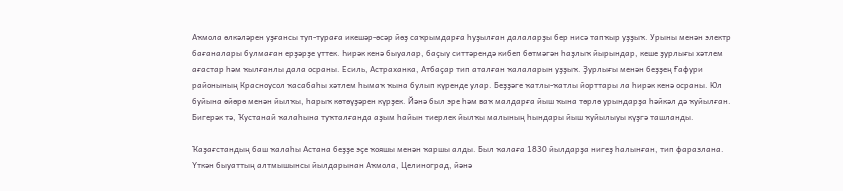Аҡмола өлкәләрен уҙғансы туп-тураға икешәр-өсәр йөҙ саҡрымдарға һуҙылған далаларҙы бер нисә тапҡыр уҙҙыҡ. Урыны менән электр бағаналары булмаған ерҙәрҙе үттек. Һирәк кенә быуалар, баҫыу ситтәрендә кибеп бөтмәгән һаҙлыҡ йырындар, кеше ҙурлығы хәтлем ағастар һәм ҡылғанлы дала осраны. Есиль, Астраханка, Атбаҫар тип аталған ҡалаларын уҙҙыҡ. Ҙурлығы менән беҙҙең Ғафури районының Красноусол ҡасабаһы хәтлем һымаҡ ҡына булып күренде улар. Беҙҙәге ҡатлы-ҡатлы йорттары ла һирәк кенә осраны. Юл буйына өйөрө менән йылҡы, һарыҡ көтөүҙәрен күрҙек. Йәнә был эре һәм ваҡ малдарға йыш ҡына төрлө урындарҙа һәйкәл дә ҡуйылған. Бигерәк тә, Ҡустанай ҡалаһына туҡталғанда аҙым һайын тиерлек йылҡы малының һындары йыш ҡуйылыуы күҙгә ташланды.

Ҡаҙағстандың баш ҡалаһы Астана беҙҙе эҫе ҡояшы менән ҡаршы алды. Был ҡалаға 1830 йылдарҙа нигеҙ һалынған, тип фаразлана. Үткән быуаттың алтмышынсы йылдарынан Аҡмола, Целиноград, йәнә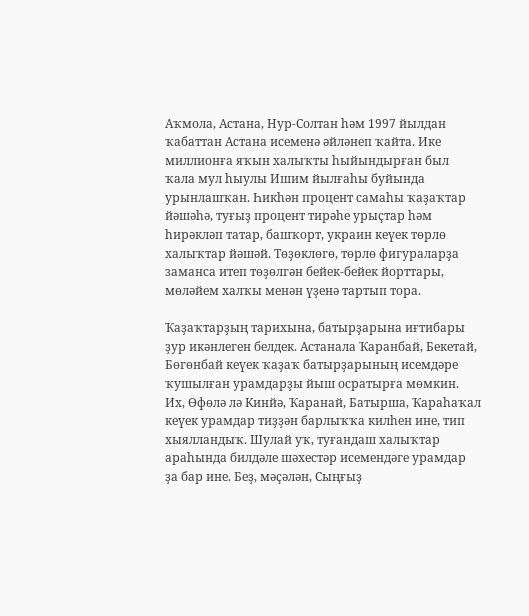Аҡмола, Астана, Нур-Солтан һәм 1997 йылдан ҡабаттан Астана исеменә әйләнеп ҡайта. Ике миллионға яҡын халыҡты һыйындырған был ҡала мул һыулы Ишим йылғаһы буйында урынлашҡан. Һикһән процент самаһы ҡаҙаҡтар йәшәһә, туғыҙ процент тирәһе урыҫтар һәм һирәкләп татар, башҡорт, украин кеүек төрлө халыҡтар йәшәй. Төҙөклөгө, төрлө фигураларҙа заманса итеп төҙөлгән бейек-бейек йорттары, мөләйем халҡы менән үҙенә тартып тора.

Ҡаҙаҡтарҙың тарихына, батырҙарына иғтибары ҙур икәнлеген белдек. Астанала Ҡаранбай, Бекетай, Бөгөнбай кеүек ҡаҙаҡ батырҙарының исемдәре ҡушылған урамдарҙы йыш осратырға мөмкин. Их, Өфөлә лә Кинйә, Ҡаранай, Батырша, Ҡараһаҡал кеүек урамдар тиҙҙән барлыҡҡа килһен ине, тип хыялландыҡ. Шулай уҡ, туғандаш халыҡтар араһында билдәле шәхестәр исемендәге урамдар ҙа бар ине. Беҙ, мәҫәлән, Сыңғыҙ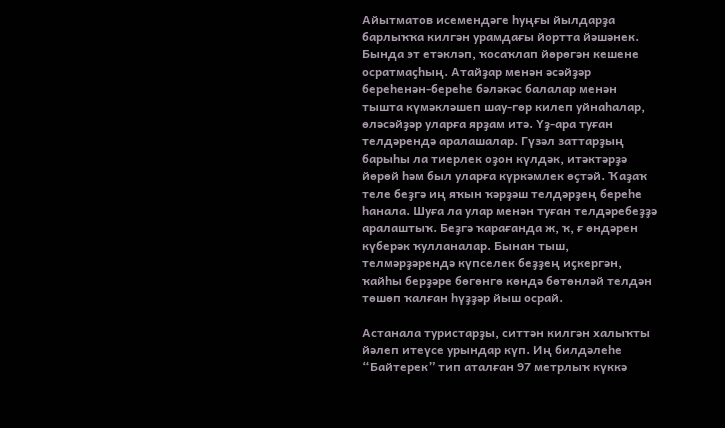Айытматов исемендәге һуңғы йылдарҙа барлыҡҡа килгән урамдағы йортта йәшәнек. Бында эт етәкләп, ҡосаҡлап йөрөгән кешене осратмаҫһың. Атайҙар менән әсәйҙәр береһенән-береһе бәләкәс балалар менән тышта күмәкләшеп шау-гөр килеп уйнаһалар, өләсәйҙәр уларға ярҙам итә. Үҙ-ара туған телдәрендә аралашалар. Гүзәл заттарҙың барыһы ла тиерлек оҙон күлдәк, итәктәрҙә йөрөй һәм был уларға күркәмлек өҫтәй. Ҡаҙаҡ теле беҙгә иң яҡын ҡәрҙәш телдәрҙең береһе һанала. Шуға ла улар менән туған телдәребеҙҙә аралаштыҡ. Беҙгә ҡарағанда ж, ҡ, ғ өндәрен күберәк ҡулланалар. Бынан тыш, телмәрҙәрендә күпселек беҙҙең иҫкергән, ҡайһы берҙәре бөгөнгө көндә бөтөнләй телдән төшөп ҡалған һүҙҙәр йыш осрай.

Астанала туристарҙы, ситтән килгән халыҡты йәлеп итеүсе урындар күп. Иң билдәлеһе “Байтерек” тип аталған 97 метрлыҡ күккә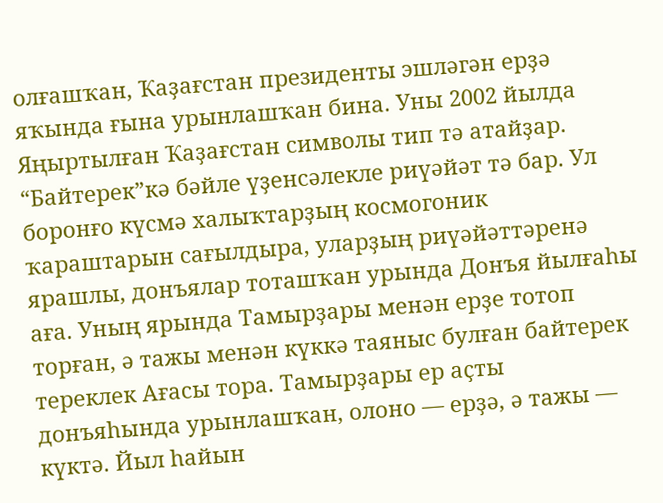олғашҡан, Ҡаҙағстан президенты эшләгән ерҙә яҡында ғына урынлашҡан бина. Уны 2002 йылда Яңыртылған Ҡаҙағстан символы тип тә атайҙар. “Байтерек”кә бәйле үҙенсәлекле риүәйәт тә бар. Ул боронғо күсмә халыҡтарҙың космогоник ҡараштарын сағылдыра, уларҙың риүәйәттәренә ярашлы, донъялар тоташҡан урында Донъя йылғаһы аға. Уның ярында Тамырҙары менән ерҙе тотоп торған, ә тажы менән күккә таяныс булған байтерек тереклек Ағасы тора. Тамырҙары ер аҫты донъяһында урынлашҡан, олоно — ерҙә, ә тажы — күктә. Йыл һайын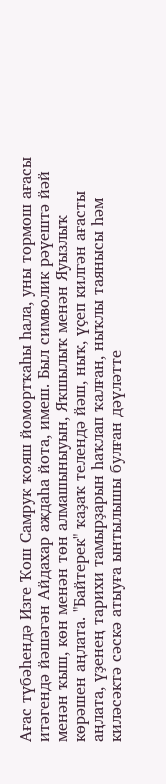Ағас түбәһендә Изге Ҡош Самрук ҡояш йомортҡаһы һала, уны тормош ағасы итәгендә йәшәгән Айдахар аждаһа йота, имеш. Был символик рәүештә йәй менән ҡыш, көн менән төн алмашыныуын, Яҡшылыҡ менән Яуызлыҡ көрәшен аңлата. "Байтерек" ҡаҙаҡ телендә йәш, ныҡ, үҫеп килгән ағасты аңлата, үҙенең тарихи тамырҙарын һаҡлап ҡалған, ныҡлы таянысы һәм киләсәктә сәскә атыуға ынтылышы булған дәүләтте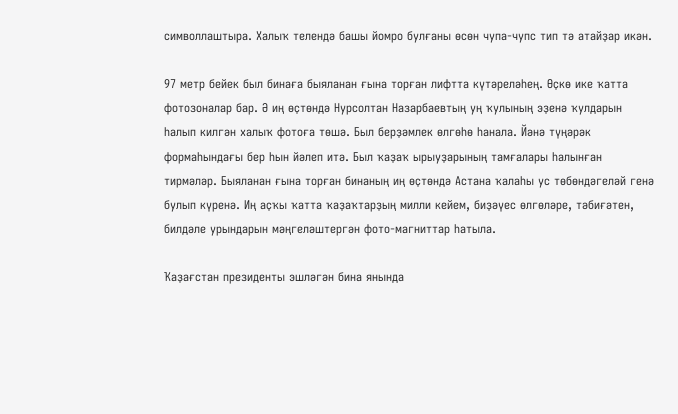символлаштыра. Халыҡ телендә башы йомро булғаны өсөн чупа-чупс тип тә атайҙар икән.

97 метр бейек был бинаға быяланан ғына торған лифтта күтәреләһең. Өҫкө ике ҡатта фотозоналар бар. Ә иң өҫтөндә Нурсолтан Назарбаевтың уң ҡулының эҙенә ҡулдарын һалып килгән халыҡ фотоға төшә. Был берҙәмлек өлгөһө һанала. Йәнә түңәрәк формаһындағы бер һын йәлеп итә. Был ҡаҙаҡ ырыуҙарының тамғалары һалынған тирмәләр. Быяланан ғына торған бинаның иң өҫтөндә Астана ҡалаһы ус төбөндәгеләй генә булып күренә. Иң аҫҡы ҡатта ҡаҙаҡтарҙың милли кейем, биҙәүес өлгөләре, тәбиғәтен, билдәле урындарын мәңгеләштергән фото-магниттар һатыла.

Ҡаҙағстан президенты эшләгән бина янында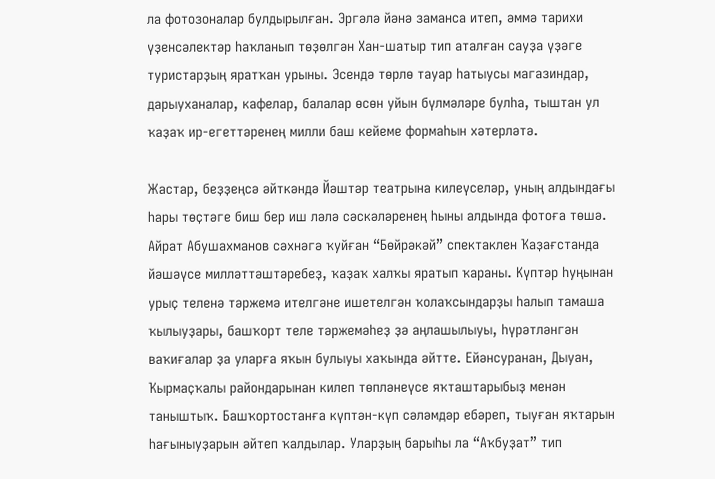ла фотозоналар булдырылған. Эргәлә йәнә заманса итеп, әммә тарихи үҙенсәлектәр һаҡланып төҙөлгән Хан-шатыр тип аталған сауҙа үҙәге туристарҙың яратҡан урыны. Эсендә төрлө тауар һатыусы магазиндар, дарыуханалар, кафелар, балалар өсөн уйын бүлмәләре булһа, тыштан ул ҡаҙаҡ ир-егеттәренең милли баш кейеме формаһын хәтерләтә.

Жастар, беҙҙеңсә әйткәндә Йәштәр театрына килеүселәр, уның алдындағы һары төҫтәге биш бер иш ләлә сәскәләренең һыны алдында фотоға төшә. Айрат Абушахманов сәхнәгә ҡуйған “Бөйрәкәй” спектаклен Ҡаҙағстанда йәшәүсе милләттәштәребеҙ, ҡаҙаҡ халҡы яратып ҡараны. Күптәр һуңынан урыҫ теленә тәржемә ителгәне ишетелгән ҡолаҡсындарҙы һалып тамаша ҡылыуҙары, башҡорт теле тәржемәһеҙ ҙә аңлашылыуы, һүрәтләнгән ваҡиғалар ҙа уларға яҡын булыуы хаҡында әйтте. Ейәнсуранан, Дыуан, Ҡырмаҫҡалы райондарынан килеп төпләнеүсе яҡташтарыбыҙ менән таныштыҡ. Башҡортостанға күптән-күп сәләмдәр ебәреп, тыуған яҡтарын һағыныуҙарын әйтеп ҡалдылар. Уларҙың барыһы ла “Аҡбуҙат” тип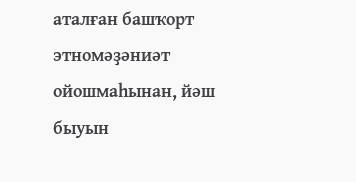аталған башҡорт этномәҙәниәт ойошмаһынан, йәш быуын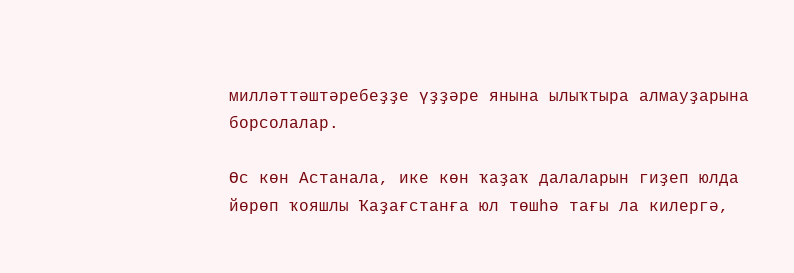милләттәштәребеҙҙе үҙҙәре янына ылыҡтыра алмауҙарына борсолалар.

Өс көн Астанала, ике көн ҡаҙаҡ далаларын гиҙеп юлда йөрөп ҡояшлы Ҡаҙағстанға юл төшһә тағы ла килергә,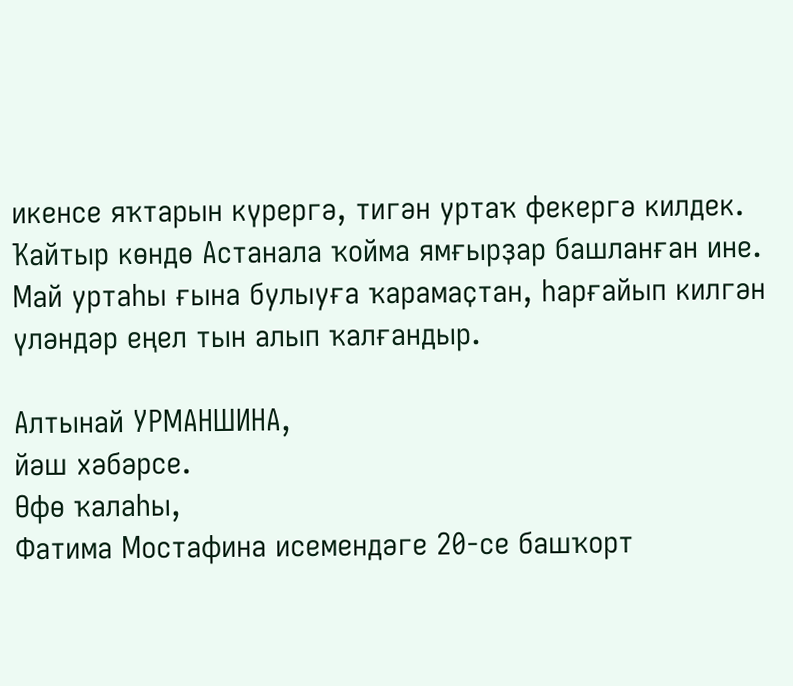икенсе яҡтарын күрергә, тигән уртаҡ фекергә килдек. Ҡайтыр көндө Астанала ҡойма ямғырҙар башланған ине. Май уртаһы ғына булыуға ҡарамаҫтан, һарғайып килгән үләндәр еңел тын алып ҡалғандыр.

Алтынай УРМАНШИНА,
йәш хәбәрсе.
Өфө ҡалаһы,
Фатима Мостафина исемендәге 20-се башҡорт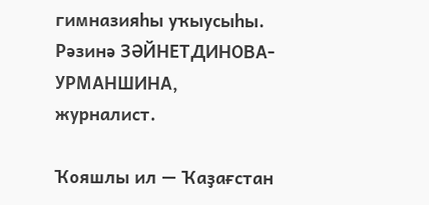гимназияһы уҡыусыһы.
Рәзинә ЗӘЙНЕТДИНОВА-УРМАНШИНА,
журналист.

Ҡояшлы ил — Ҡаҙағстан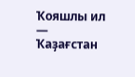Ҡояшлы ил — Ҡаҙағстан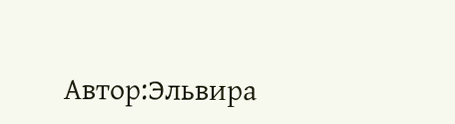Автор:Эльвира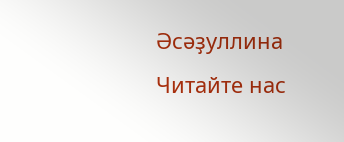Әсәҙуллина
Читайте нас